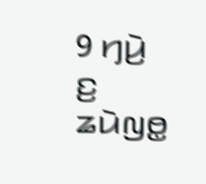9 ꤚꤣꤧ꤬ ꤢ꤬ ꤘꤣꤧꤜꤥ꤭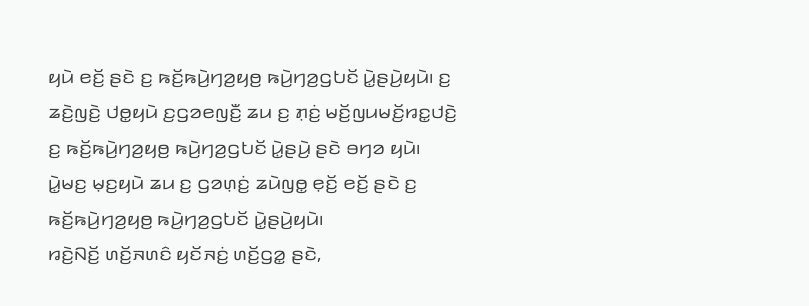ꤟꤣꤧ ꤕꤢꤩ꤬ ꤔꤢꤧ ꤢ꤬ ꤒꤢꤩ꤬ꤒꤣꤧ꤬ꤚꤤ꤬ꤟꤥ꤬ ꤒꤣꤧ꤬ꤚꤤ꤬ꤞꤝꤢꤩ ꤣꤧ꤭ꤔꤣꤧ꤬ꤟꤣꤧ꤯ ꤢ꤬ ꤘꤢꤧ꤬ꤜꤢꤧ꤬ ꤓꤥ꤭ꤟꤣꤧ ꤢ꤬ꤞꤤꤕꤜꤢꤪ꤬ ꤘꤣ ꤢ꤬ ꤊ꤫ꤢꤦ꤬ ꤗꤢꤩ꤬ꤜꤣꤗꤢꤩ꤬ꤙꤢ꤭ꤓꤢꤧ꤬ ꤢ꤬ ꤒꤢꤩ꤬ꤒꤣꤧ꤬ꤚꤤ꤬ꤟꤥ꤬ ꤒꤣꤧ꤬ꤚꤤ꤬ꤞꤝꤢꤩ ꤣꤧ꤭ꤔꤣꤧ꤬ ꤔꤢꤧ ꤋꤚꤤ ꤟꤣꤧ꤯ ꤣꤧ꤭ꤗꤢ꤬ ꤗ꤫ꤢ꤬ꤟꤣꤧ ꤘꤣ ꤢ꤬ ꤞꤤꤛ꤫ꤢꤦ꤬ ꤘꤣꤧꤜꤥ꤭ ꤕ꤫ꤢꤩ꤬ ꤕꤢꤩ꤬ ꤔꤢꤧ ꤢ꤬ ꤒꤢꤩ꤬ꤒꤣꤧ꤬ꤚꤤ꤬ꤟꤥ꤬ ꤒꤣꤧ꤬ꤚꤤ꤬ꤞꤝꤢꤩ ꤣꤧ꤭ꤔꤣꤧ꤬ꤟꤣꤧ꤯
ꤙꤢꤧ꤬ꤡꤢꤩ꤬ ꤛꤢꤩ꤬ꤏꤛꤢꤨ ꤟꤢꤩꤏꤢꤦ꤬ ꤛꤢꤩ꤬ꤞꤤ꤭ ꤔꤢꤧ,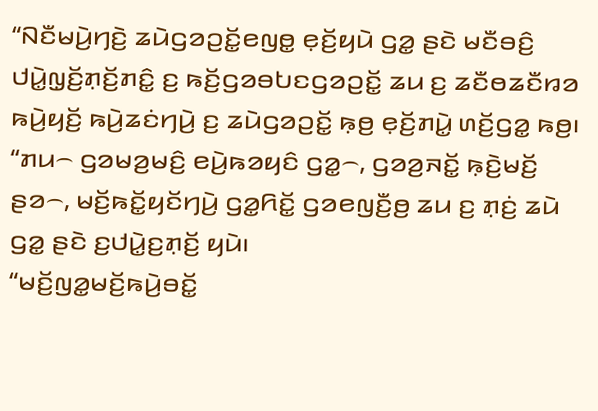“ꤡꤢꤪꤗꤣꤧ꤬ꤚꤢꤧ꤬ ꤘꤣꤧꤞꤤꤑꤢꤩ꤭ꤕꤜꤥ꤭ ꤕ꤫ꤢꤩ꤬ꤟꤣꤧ ꤞꤤ꤭ ꤔꤢꤧ ꤗꤢꤪꤋꤢꤨ꤬ ꤓꤣꤧ꤭ꤜ꤫ꤢꤩ꤬ꤊ꤫ꤢꤩ꤬ꤊꤢꤨ꤭ ꤢ꤬ ꤒꤢꤩ꤬ꤞꤤꤋꤝꤢꤞꤤꤑꤢꤩ꤭ ꤘꤣ ꤢ꤬ ꤘꤢꤪꤥꤘꤢꤪꤙꤤ ꤒꤣꤧ꤬ꤟꤢꤩ꤬ ꤒꤣꤧ꤬ꤘꤢꤦꤚꤣꤧ꤬ ꤢ꤬ ꤘꤣꤧꤞꤤꤑꤢꤩ꤭ ꤒ꤫ꤥ꤬ ꤕ꤫ꤢꤩ꤬ꤊꤣꤧ꤭ ꤛꤢꤩ꤬ꤞꤤ꤭ ꤒꤥ꤬꤯
“ꤊꤣ꤮ ꤞꤤꤗꤤ꤬ꤗꤢꤨ꤬ ꤕꤣꤧ꤬ꤒꤤꤟꤢꤨ ꤞꤤ꤭꤮, ꤞꤤꤤ꤬ꤏꤢꤩ꤭ ꤒ꤫ꤢꤧ꤬ꤗꤢꤩ꤬ ꤔꤤ꤮, ꤗꤢꤩ꤬ꤒꤢꤩ꤭ꤟꤢꤩꤚꤣꤧ꤬ ꤞꤤ꤭ꤖꤢꤩ꤭ ꤞꤤꤕꤜꤢꤪ꤬ꤥ꤬ ꤘꤣ ꤢ꤬ ꤊ꤫ꤢꤦ꤬ ꤘꤣꤧ ꤞꤤ꤭ ꤔꤢꤧ ꤢ꤬ꤓꤣꤧ꤭ꤢ꤬ꤊ꤫ꤢꤩ꤬ ꤟꤣꤧ꤯
“ꤗꤢꤩ꤬ꤜꤤ꤭ꤗꤢꤩ꤬ꤒꤣꤧ꤬ꤋꤢꤩ꤭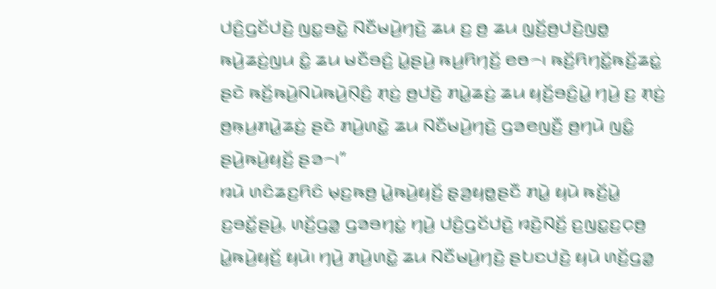ꤓꤢꤨ꤬ꤞꤢꤩꤓꤢꤧ꤬ ꤜꤢ꤭ꤋꤢꤧ꤭ ꤡꤢꤪꤗꤣꤧ꤬ꤚꤢꤧ꤬ ꤘꤣ ꤢ꤬ ꤥ꤬ ꤘꤣ ꤜ꤫ꤢꤩ꤬ꤥ꤬ꤓꤢꤧ꤬ꤜꤥ꤭ ꤒꤣꤧ꤬ꤘꤢꤦ꤬ꤜꤣ ꤢꤨ꤭ ꤘꤣ ꤗꤢꤪꤋꤢꤨ꤬ ꤣꤧ꤭ꤔꤣꤧ꤬ ꤒꤣ꤬ꤖꤚꤢꤩ꤬ ꤕꤥ꤮꤯ ꤒꤢꤩ꤬ꤖꤚꤢꤩ꤭ꤒꤢꤩ꤬ꤘꤢꤦ꤭ ꤔꤢꤧ ꤒꤢꤩ꤬ꤒꤣꤧ꤬ꤡꤣꤧꤒꤣꤧ꤬ꤡ꤫ꤢꤨ꤬ ꤊ꤫ꤢꤦ꤬ ꤥ꤬ꤓꤢꤧ꤬ ꤊꤣꤧ꤭ꤘꤢꤦ꤬ ꤘꤣ ꤟꤢꤩ꤬ꤋꤢꤨ꤬ꤣꤧ꤭ ꤚꤣꤧ꤬ ꤢ꤬ ꤊ꤫ꤢꤦ꤬ ꤥ꤬ꤒ꤫ꤣ꤬ꤊꤣꤧ꤭ꤘꤢꤦ꤬ ꤔꤢꤧ ꤊꤣꤧ꤬ꤛꤢꤧ꤭ ꤘꤣ ꤡꤢꤪꤗꤣꤧ꤬ꤚꤢꤧ꤬ ꤞꤤꤕꤜꤢꤪ꤬ ꤥ꤬ꤚꤣꤧ ꤜꤢꤨ꤭ ꤔꤣꤧ꤬ꤒꤣꤧ꤬ꤟꤢꤩ꤬ ꤔꤤ꤮꤯”
ꤙꤣꤧ ꤛꤢꤨꤘꤢ꤬ꤖꤢꤨ ꤗ꤫ꤢ꤬ꤒꤥ꤬ ꤣꤧ꤭ꤒꤣꤧ꤬ꤟꤢꤩ꤬ ꤔ꤫ꤤ꤬ꤟꤥ꤭ꤔꤢꤪ ꤊꤣꤧ꤭ ꤟꤣꤧ ꤒꤢꤩ꤬ꤣꤧ꤭ ꤢ꤬ꤋꤢꤩ꤭ꤔꤣꤧ꤬, ꤛꤢꤩ꤬ꤞꤤ꤭ ꤞꤤꤋꤚꤢꤦ꤭ ꤚꤣꤧ꤬ ꤓꤢꤨ꤬ꤞꤢꤩꤓꤢꤧ꤬ ꤙꤢꤧ꤬ꤡꤢꤩ꤬ ꤢ꤬ꤜꤢ꤭ꤢ꤬ꤍ꤫ꤥ꤬ ꤣꤧ꤭ꤒꤣꤧ꤬ꤟꤢꤩ꤬ ꤟꤣꤧ꤯ ꤚꤣꤧ꤬ ꤊꤣꤧ꤬ꤛꤢꤧ꤭ ꤘꤣ ꤡꤢꤪꤗꤣꤧ꤬ꤚꤢꤧ꤬ ꤔꤝꤢꤓꤢꤧ꤬ ꤟꤣꤧ ꤛꤢꤩ꤬ꤞꤤ꤭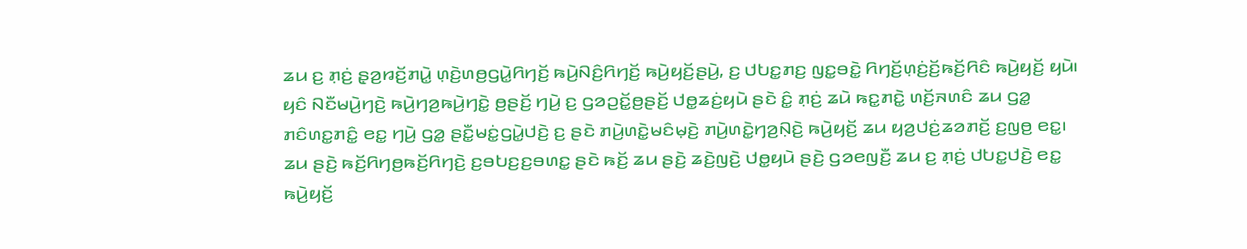ꤘꤣ ꤢ꤬ ꤊ꤫ꤢꤦ꤬ ꤔ꤫ꤤ꤬ꤙꤢꤩ꤬ꤊꤣꤧ꤭ ꤛ꤫ꤢꤧ꤬ꤛꤥ꤬ꤞꤣꤧ꤭ꤖꤚꤢꤩ꤬ ꤒꤣꤧ꤬ꤡꤢꤨ꤬ꤖꤚꤢꤩ꤬ ꤒꤣꤧ꤬ꤟꤢꤩ꤬ꤔꤣꤧ꤬, ꤢ꤬ ꤓꤝꤢ꤭ꤊꤢ꤬ ꤜꤢ꤭ꤋꤢꤧ꤭ ꤖꤚꤢꤩ꤬ꤛ꤫ꤢꤦ꤬ꤢꤩ꤬ꤒꤢꤩ꤬ꤖꤢꤨ ꤒꤣꤧ꤬ꤟꤢꤩ꤬ ꤟꤣꤧ꤯
ꤟꤢꤨ ꤡꤢꤪꤗꤣꤧ꤬ꤚꤢꤧ꤬ ꤒꤣꤧ꤬ꤚꤤ꤬ꤒꤣꤧ꤬ꤚꤢꤧ꤭ ꤥ꤬ꤔꤢꤩ꤬ ꤚꤣꤧ꤬ ꤢ꤬ ꤞꤤꤑꤢꤩ꤭ꤥ꤬ꤔꤢꤩ꤬ ꤓꤥ꤭ꤘꤢꤦ꤬ꤟꤣꤧ ꤔꤢꤧ ꤢꤨ꤭ ꤊ꤫ꤢꤦ꤬ ꤘꤣꤧ ꤒꤢ꤭ꤊꤢꤧ꤭ ꤛꤢꤩ꤬ꤏꤛꤢꤨ ꤘꤣ ꤞꤤ꤭ ꤊꤢꤨꤛꤢ꤭ꤊꤢꤨ꤭ ꤕꤢ꤭ ꤚꤣꤧ꤬ ꤞꤤ꤭ ꤔꤢꤪ꤭ꤗꤢꤦ꤭ꤞꤣꤧ꤭ꤓꤢꤧ꤬ ꤢ꤬ ꤔꤢꤧ ꤊꤣꤧ꤬ꤛꤢꤧ꤭ꤗꤢꤨꤗ꤫ꤢꤧ꤬ ꤊꤣꤧ꤬ꤛꤢꤧ꤭ꤚꤤ꤬ꤡ꤫ꤢꤧ꤬ ꤒꤣꤧ꤬ꤟꤢꤩ꤬ ꤘꤣ ꤟꤤ꤬ꤓꤢꤦ꤬ꤘꤤꤊꤢꤩ꤬ ꤢ꤬ꤜꤥ꤬ ꤕꤢ꤭꤯
ꤘꤣ ꤔꤢꤧ꤬ ꤒꤢꤩ꤬ꤖꤚꤥ꤬ꤒꤢꤩ꤬ꤖꤚꤢꤧ꤬ ꤢ꤬ꤋꤝꤢ꤬ꤢ꤬ꤋꤛꤢ꤭ ꤔꤢꤧ ꤒꤢꤩ꤬ ꤘꤣ ꤔꤢꤧ꤬ ꤘꤢꤧ꤬ꤜꤢꤧ꤬ ꤓꤥ꤭ꤟꤣꤧ ꤔꤢꤧ꤬ ꤞꤤꤕꤜꤢꤪ꤬ ꤘꤣ ꤢ꤬ ꤊ꤫ꤢꤦ꤬ ꤓꤝꤢ꤭ꤓꤢꤧ꤬ ꤕꤢ꤭ ꤒꤣꤧ꤬ꤟꤢꤩ꤬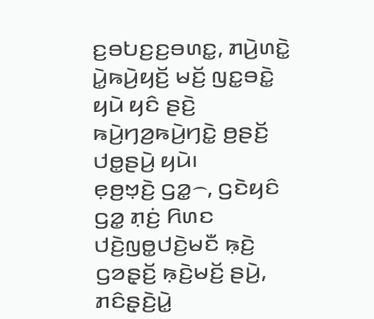ꤢ꤬ꤋꤝꤢ꤬ꤢ꤬ꤋꤛꤢ꤭, ꤊꤣꤧ꤬ꤛꤢꤧ꤭ ꤣꤧ꤭ꤒꤣꤧ꤬ꤟꤢꤩ꤬ ꤗꤢꤩ꤬ ꤜꤢ꤭ꤋꤢꤧ꤭ ꤟꤣꤧ ꤟꤢꤨ ꤔꤢꤧ꤬ ꤒꤣꤧ꤬ꤚꤤ꤬ꤒꤣꤧ꤬ꤚꤢꤧ꤭ ꤥ꤬ꤔꤢꤩ꤬ ꤓꤥ꤭ꤔꤣꤧ꤬ ꤟꤣꤧ꤯
ꤕ꤫ꤥ꤬ꤠ꤫ꤢꤧ꤬ ꤞꤤ꤭꤮, ꤞꤢꤧꤟꤢꤨ ꤞꤤ꤭ ꤊ꤫ꤢꤦ꤬ ꤖꤛꤢ ꤓꤢꤧ꤬ꤜꤥ꤭ꤓꤢꤧ꤬ꤗꤢꤪ ꤒ꤫ꤢꤧ꤬ ꤞꤤꤔ꤫ꤢꤩ꤬ ꤒ꤫ꤢꤧ꤬ꤗꤢꤩ꤬ ꤔꤣꤧ꤬, ꤊꤢꤨꤔ꤫ꤢꤧ꤬ꤣꤧ꤭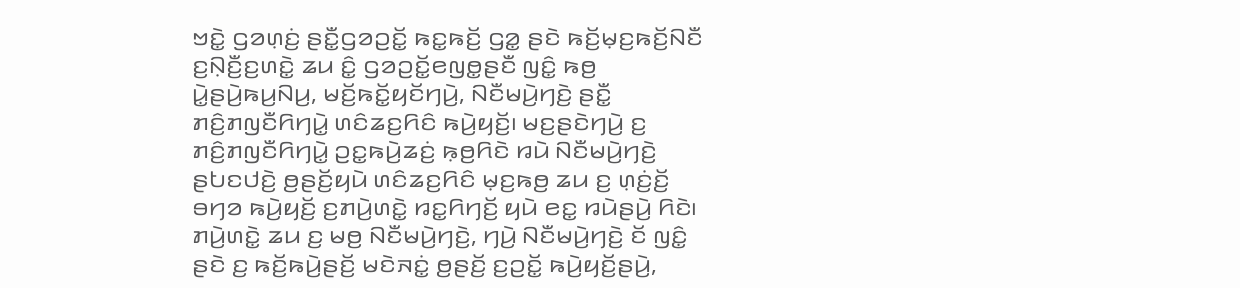ꤠꤢꤧ꤭ ꤞꤤꤛ꤫ꤢꤦ꤬ ꤔꤢꤪ꤭ꤞꤤꤑꤢꤩ꤭ ꤒꤢ꤭ꤒꤢꤩ꤬ ꤞꤤ꤭ ꤔꤢꤧ ꤒꤢꤩ꤬ꤗ꤫ꤢ꤬ꤒꤢꤩ꤬ꤡꤢꤪ ꤢ꤬ꤡ꤫ꤢꤪ꤬ꤢ꤬ꤛꤢꤧ꤭ ꤘꤣ ꤢꤨ꤭ ꤞꤤꤑꤢꤩ꤭ꤕꤜꤥ꤭ꤔꤢꤪ ꤜꤢꤨ꤭ ꤒꤥ꤬ ꤣꤧ꤭ꤔꤣꤧ꤬ꤒꤣ꤬ꤡꤣ꤬, ꤗꤢꤩ꤬ꤒꤢꤩ꤭ꤟꤢꤩꤚꤣꤧ꤬, ꤡꤢꤪꤗꤣꤧ꤬ꤚꤢꤧ꤬ ꤔꤢꤪ꤭ ꤊꤢꤨ꤬ꤊꤜꤢꤪꤖꤚꤣꤧ꤭ ꤛꤢꤨꤘꤢ꤬ꤖꤢꤨ ꤒꤣꤧ꤬ꤟꤢꤩ꤬꤯ ꤗꤢ꤬ꤔꤢꤧꤚꤣꤧ꤬ ꤢ꤬ ꤊꤢꤨ꤬ꤊꤜꤢꤪꤖꤚꤣꤧ꤭ ꤑꤢ꤭ꤒꤣꤧ꤬ꤘꤢꤦ꤬ ꤒ꤫ꤥ꤬ꤖꤢꤧ ꤙꤣꤧ ꤡꤢꤪꤗꤣꤧ꤬ꤚꤢꤧ꤬ ꤔꤝꤢꤓꤢꤧ꤬ ꤥ꤬ꤔꤢꤩ꤬ꤟꤣꤧ ꤛꤢꤨꤘꤢ꤬ꤖꤢꤨ ꤗ꤫ꤢ꤬ꤒꤥ꤬ ꤘꤣ ꤢ꤬ ꤛ꤫ꤢꤦ꤬ꤢꤩ꤬ ꤋꤚꤤ ꤒꤣꤧ꤬ꤟꤢꤩ꤬ ꤢ꤬ꤊꤣꤧ꤬ꤛꤢꤧ꤭ ꤙꤢ꤭ꤖꤚꤢꤩ꤬ ꤟꤣꤧ ꤕꤢ꤭ ꤙꤣꤧꤔꤣꤧ꤬ ꤖꤢꤧ꤯
ꤊꤣꤧ꤬ꤛꤢꤧ꤭ ꤘꤣ ꤢ꤬ ꤗꤥ꤬ ꤡꤢꤪꤗꤣꤧ꤬ꤚꤢꤧ꤬, ꤚꤣꤧ꤬ ꤡꤢꤪꤗꤣꤧ꤬ꤚꤢꤧ꤬ ꤢꤩ ꤜꤢꤨ꤭ ꤔꤢꤧ ꤢ꤬ ꤒꤢꤩ꤬ꤒꤣꤧ꤬ꤔꤢꤩ꤬ ꤗꤢꤧꤏꤢꤦ꤭ ꤥ꤬ꤔꤢꤩ꤬ ꤢ꤬ꤑꤢꤩ꤭ ꤒꤣꤧ꤬ꤟꤢꤩ꤬ꤔꤣꤧ꤬,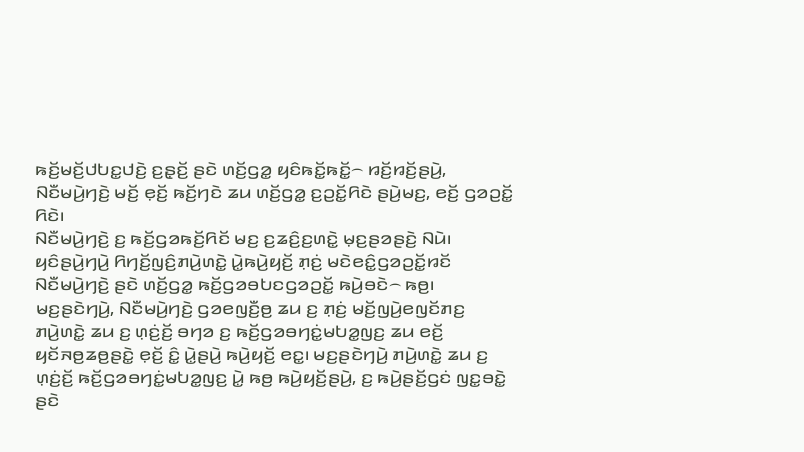ꤒꤢꤩ꤬ꤗꤢꤩ꤬ꤓꤝꤢ꤭ꤓꤢꤧ꤬ ꤢ꤬ꤔ꤫ꤢꤩ꤬ ꤔꤢꤧ ꤛꤢꤩ꤬ꤞꤤ꤭ ꤟꤢꤨꤒꤢꤩ꤭ꤒꤢꤩ꤭꤮ ꤙꤢꤩ꤬ꤙꤢꤩ꤬ꤔꤣꤧ꤬, ꤡꤢꤪꤗꤣꤧ꤬ꤚꤢꤧ꤬ ꤗꤢꤩ꤬ ꤕ꤫ꤢꤩ꤬ ꤒꤢꤩ꤬ꤚꤢꤧ ꤘꤣ ꤛꤢꤩ꤬ꤞꤤ꤭ ꤢ꤬ꤑꤢꤩ꤭ꤖꤢꤧ ꤔꤣꤧ꤬ꤗꤢ꤬, ꤕꤢꤩ꤬ ꤞꤤꤑꤢꤩ꤭ ꤖꤢꤧ꤯
ꤡꤢꤪꤗꤣꤧ꤬ꤚꤢꤧ꤬ ꤢ꤬ ꤒꤢꤩ꤬ꤞꤤꤒꤢꤩ꤬ꤖꤢꤩ ꤗꤢ꤬ ꤢ꤬ꤘꤢꤨ꤬ꤢ꤬ꤛꤢꤧ꤭ ꤗ꤫ꤢ꤬ꤔꤤꤔꤢꤧ꤬ ꤡꤣꤧ꤯ ꤟꤢꤨꤔꤣꤧ꤬ꤚꤣꤧ꤬ ꤖꤚꤢꤩ꤬ꤜꤢꤨ꤬ꤊꤣꤧ꤬ꤛꤢꤧ꤭ ꤣꤧ꤭ꤒꤣꤧ꤬ꤟꤢꤩ꤬ ꤊ꤫ꤢꤦ꤬ ꤗꤢꤧꤕꤢꤨ꤭ꤞꤤꤑꤢꤩ꤭ꤙꤢꤩ ꤡꤢꤪꤗꤣꤧ꤬ꤚꤢꤧ꤬ ꤔꤢꤧ ꤛꤢꤩ꤬ꤞꤤ꤭ ꤒꤢꤩ꤬ꤞꤤꤋꤝꤢꤞꤤꤑꤢꤩ꤭ ꤒꤣꤧ꤬ꤋꤢꤧ꤮ ꤒꤥ꤬꤯ ꤗꤢ꤬ꤔꤢꤧꤚꤣꤧ꤬, ꤡꤢꤪꤗꤣꤧ꤬ꤚꤢꤧ꤬ ꤞꤤꤕꤜꤢꤪ꤬ꤥ꤬ ꤘꤣ ꤢ꤬ ꤊ꤫ꤢꤦ꤬ ꤗꤢꤩ꤬ꤜꤣꤧ꤬ꤕꤜꤢꤩꤊꤢ꤬ ꤊꤣꤧ꤬ꤛꤢꤧ꤭ ꤘꤣ ꤢ꤬ ꤛ꤫ꤢꤦ꤬ꤢꤩ꤬ ꤋꤚꤤ ꤢ꤬ ꤒꤢꤩ꤬ꤞꤤꤋꤚꤢꤦ꤭ꤗꤝꤤ꤭ꤜꤢ꤬ ꤘꤣ ꤕꤢꤩ꤬ ꤟꤢꤩꤏꤥ꤬ꤘꤥ꤬ꤔꤢꤧ꤭ ꤕ꤫ꤢꤩ꤬ ꤢꤨ꤭ ꤣꤧ꤭ꤔꤣꤧ꤬ ꤒꤣꤧ꤬ꤟꤢꤩ꤬ ꤕꤢ꤭꤯ ꤗꤢ꤬ꤔꤢꤧꤚꤣꤧ꤬ ꤊꤣꤧ꤬ꤛꤢꤧ꤭ ꤘꤣ ꤢ꤬ ꤛ꤫ꤢꤦ꤬ꤢꤩ꤬ ꤒꤢꤩ꤬ꤞꤤꤋꤚꤢꤦ꤭ꤗꤝꤤ꤭ꤜꤢ꤬ ꤣꤧ꤭ ꤒꤥ꤬ ꤒꤣꤧ꤬ꤟꤢꤩ꤬ꤔꤣꤧ꤬, ꤢ꤬ ꤒꤣꤧ꤬ꤔꤢꤩ꤬ꤞꤢꤦ ꤜꤢ꤭ꤋꤢꤧ꤭ ꤔꤢꤧ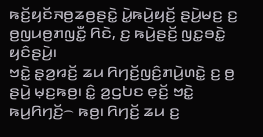ꤒꤢꤩ꤬ꤟꤢꤩꤏꤥ꤬ꤘꤥ꤬ꤔꤢꤧ꤭ ꤣꤧ꤭ꤒꤣꤧ꤬ꤟꤢꤩ꤬ ꤔꤣꤧ꤬ꤗꤢ꤬ ꤢ꤬ ꤥ꤬ꤜꤣꤥ꤬ꤊꤜꤢꤪ꤭ ꤖꤢꤧ, ꤢ꤬ ꤒꤣꤧ꤬ꤔꤢꤩ꤬ ꤜꤢ꤭ꤋꤢꤧ꤭ ꤟꤢꤨꤔꤣꤧ꤬꤯
ꤠꤢꤧ꤭ ꤔ꤫ꤤ꤬ꤙꤢꤩ꤬ ꤘꤣ ꤖꤚꤢꤩ꤬ꤜꤢꤨ꤬ꤊꤣꤧ꤬ꤛꤢꤧ꤭ ꤢ꤬ ꤥ꤬ ꤔꤣꤧ꤬ ꤗ꤫ꤢ꤬ꤒꤥ꤬꤯ ꤢꤨ꤭ ꤤ꤬ꤞꤝꤢ ꤕ꤫ꤢꤩ꤬ ꤠꤢꤧ꤭ ꤒꤣ꤬ꤖꤚꤢꤩ꤬꤮ ꤒꤥ꤬꤯ ꤖꤚꤢꤩ꤬ ꤘꤣ ꤢ꤬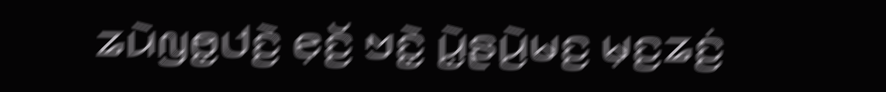ꤘꤣꤧꤜꤥ꤭ꤓꤢꤧ꤬ ꤕ꤫ꤢꤩ꤬ ꤠꤢꤧ꤭ ꤣꤧ꤭ꤔꤣꤧ꤬ꤗꤢ꤬ ꤗ꤫ꤢ꤬ꤘꤢꤦ꤬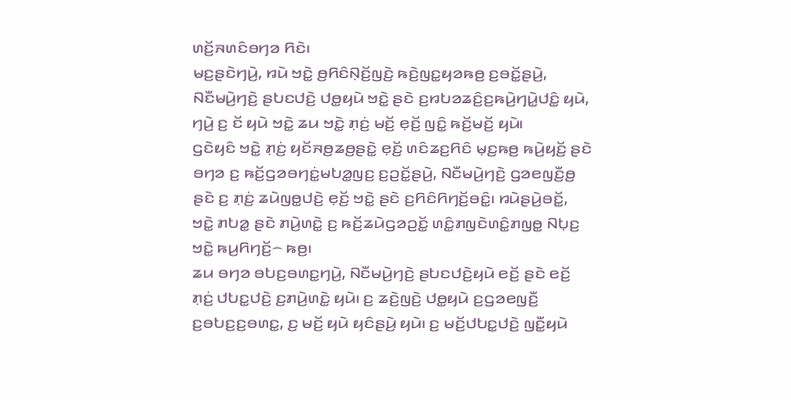ꤛꤢꤩ꤬ꤏꤛꤢꤨꤋꤚꤤ ꤖꤢꤧ꤯
ꤗꤢ꤬ꤔꤢꤧꤚꤣꤧ꤬, ꤙꤣꤧ ꤠꤢꤧ꤭ ꤥ꤬ꤖꤢꤨꤡ꤫ꤢꤩ꤬ꤜꤢꤧ꤬ ꤒꤢꤧ꤬ꤜꤢ꤭ꤟꤤꤒꤥ꤬ ꤢ꤬ꤋꤢꤩ꤭ꤔꤣꤧ꤬, ꤡꤢꤪꤗꤣꤧ꤬ꤚꤢꤧ꤬ ꤔꤝꤢꤓꤢꤧ꤬ ꤓꤥ꤭ꤟꤣꤧ ꤠꤢꤧ꤭ ꤔꤢꤧ ꤢ꤬ꤙꤝꤤꤘꤢꤨ꤬ꤢ꤬ꤒꤣꤧ꤬ꤚꤣꤧ꤭ꤓꤢꤨ꤭ ꤟꤣꤧ, ꤚꤣꤧ꤬ ꤢ꤬ ꤢꤩ ꤟꤣꤧ ꤠꤢꤧ꤭ ꤘꤣ ꤠꤢꤧ꤭ ꤊ꤫ꤢꤦ꤬ ꤗꤢꤩ꤬ ꤕ꤫ꤢꤩ꤬ ꤜꤢꤨ꤭ ꤒꤢꤩ꤬ꤗꤢꤩ꤬ ꤟꤣꤧ꤯
ꤞꤢꤧꤟꤢꤨ ꤠꤢꤧ꤭ ꤊ꤫ꤢꤦ꤬ ꤟꤢꤩꤏꤥ꤬ꤘꤥ꤬ꤔꤢꤧ꤭ ꤕ꤫ꤢꤩ꤬ ꤛꤢꤨꤘꤢ꤬ꤖꤢꤨ ꤗ꤫ꤢ꤬ꤒꤥ꤬ ꤒꤣꤧ꤬ꤟꤢꤩ꤬ ꤔꤢꤧ ꤋꤚꤤ ꤢ꤬ ꤒꤢꤩ꤬ꤞꤤꤋꤚꤢꤦ꤭ꤗꤝꤤ꤭ꤜꤢ꤬ ꤢ꤬ꤑꤢꤩ꤭ꤔꤣꤧ꤬, ꤡꤢꤪꤗꤣꤧ꤬ꤚꤢꤧ꤬ ꤞꤤꤕꤜꤢꤪ꤬ꤥ꤬ ꤔꤢꤧ ꤢ꤬ ꤊ꤫ꤢꤦ꤬ ꤘꤣꤧꤜꤥ꤭ꤓꤢꤧ꤬ ꤕ꤫ꤢꤩ꤬ ꤠꤢꤧ꤭ ꤔꤢꤧ ꤢ꤬ꤖꤢꤨꤖꤚꤢꤩ꤬ꤋꤢꤨ꤭꤯ ꤙꤣꤧꤔꤣꤧ꤬ꤋꤢꤩ꤭, ꤠꤢꤧ꤭ ꤊꤝꤤ꤭ ꤔꤢꤧ ꤊꤣꤧ꤬ꤛꤢꤧ꤭ ꤢ꤬ ꤒꤢꤩ꤬ꤘꤣꤧꤞꤤꤑꤢꤩ꤭ ꤛꤢꤨ꤭ꤊꤜꤢꤧꤛꤢꤨ꤭ꤊꤜꤥ꤭ ꤡꤝ꤫ꤢ꤬ ꤠꤢꤧ꤭ ꤒꤣ꤬ꤖꤚꤢꤩ꤬꤮ ꤒꤥ꤬꤯
ꤘꤣ ꤋꤚꤤ ꤋꤝꤢ꤬ꤋꤛꤢ꤭ꤚꤣꤧ꤬, ꤡꤢꤪꤗꤣꤧ꤬ꤚꤢꤧ꤬ ꤔꤝꤢꤓꤢꤧ꤬ꤟꤣꤧ ꤕꤢꤩ꤬ ꤔꤢꤧ ꤕꤢꤩ꤬ ꤊ꤫ꤢꤦ꤬ ꤓꤝꤢ꤭ꤓꤢꤧ꤬ ꤢ꤬ꤊꤣꤧ꤬ꤛꤢꤧ꤭ ꤟꤣꤧ꤯ ꤢ꤬ ꤘꤢꤧ꤬ꤜꤢꤧ꤬ ꤓꤥ꤭ꤟꤣꤧ ꤢ꤬ꤞꤤꤕꤜꤢꤪ꤬ ꤢ꤬ꤋꤝꤢ꤬ꤢ꤬ꤋꤛꤢ꤭, ꤢ꤬ ꤗꤢꤩ꤬ ꤟꤣꤧ ꤟꤢꤨꤔꤣꤧ꤬ ꤟꤣꤧ꤯ ꤢ꤬ ꤗꤢꤩ꤬ꤓꤝꤢ꤭ꤓꤢꤧ꤬ ꤜꤢꤪ꤭ꤟꤣꤧ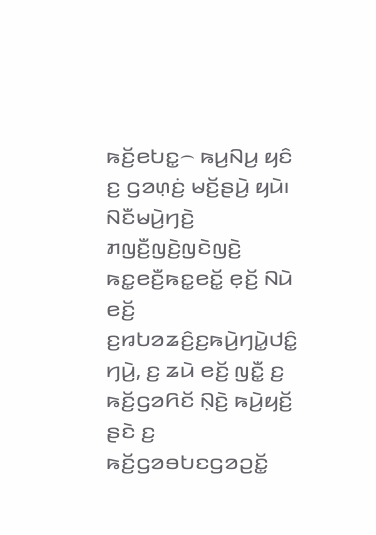ꤒꤢꤩ꤬ꤕꤝꤢ꤭꤮ ꤒꤣ꤬ꤡꤣ꤬ ꤟꤢꤨ ꤢ꤬ ꤞꤤꤛ꤫ꤢꤦ꤬ ꤗꤢꤩ꤬ꤔꤣꤧ꤬ ꤟꤣꤧ꤯
ꤡꤢꤪꤗꤣꤧ꤬ꤚꤢꤧ꤬ ꤊꤜꤢꤪ꤬ꤜꤢꤧ꤬ꤜꤢꤧꤜꤢꤧ꤬ ꤒꤢ꤭ꤕꤢꤪ꤬ꤒꤢ꤭ꤕꤢꤩ꤭ ꤕ꤫ꤢꤩ꤬ ꤡꤣꤧ ꤕꤢꤩ꤬ ꤢ꤬ꤙꤝꤤꤘꤢꤨ꤬ꤢ꤬ꤒꤣꤧ꤬ꤚꤣꤧ꤭ꤓꤢꤨ꤭ ꤚꤣꤧ꤬, ꤢ꤬ ꤘꤣꤧ ꤕꤢꤩ꤬ ꤜꤢꤪ꤭ ꤢ꤬ ꤒꤢꤩ꤬ꤞꤤꤖꤢꤩ ꤡ꤫ꤢꤧ꤬ ꤒꤣꤧ꤬ꤟꤢꤩ꤬ ꤔꤢꤧ ꤢ꤬ ꤒꤢꤩ꤬ꤞꤤꤋꤝꤢꤞꤤꤑꤢꤩ꤭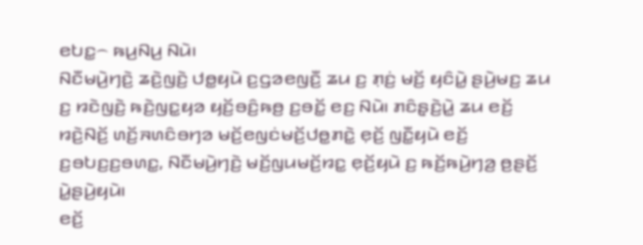ꤕꤝꤢ꤭꤮ ꤒꤣ꤬ꤡꤣ꤬ ꤡꤣꤧ꤯
ꤡꤢꤪꤗꤣꤧ꤬ꤚꤢꤧ꤬ ꤘꤢꤧ꤬ꤜꤢꤧ꤬ ꤓꤥ꤭ꤟꤣꤧ ꤢ꤬ꤞꤤꤕꤜꤢꤪ꤬ ꤘꤣ ꤢ꤬ ꤊ꤫ꤢꤦ꤬ ꤗꤢꤩ꤬ ꤟꤢꤨꤣꤧ꤭ ꤔꤣꤧ꤬ꤗꤢ꤬ ꤘꤣ ꤢ꤬ ꤙꤢꤧꤜꤢꤧ꤬ ꤒꤢꤧ꤬ꤜꤢ꤭ꤟꤤ ꤟꤢꤩ꤬ꤋꤢꤨ꤬ꤒꤥ꤬ ꤢ꤬ꤋꤢꤩ꤭ ꤕꤢ꤬ ꤡꤣꤧ꤯ ꤊꤢꤨꤔ꤫ꤢꤧ꤬ꤣꤧ꤭ ꤘꤣ ꤕꤢꤩ꤬ ꤙꤢꤧ꤬ꤡꤢꤩ꤬ ꤛꤢꤩ꤬ꤏꤛꤢꤨꤋꤚꤤ ꤗꤢꤩ꤬ꤕꤜꤢꤦꤗꤢꤩ꤬ꤓꤥ꤭ꤊꤢꤧ꤭ ꤕ꤫ꤢꤩ꤬ ꤜꤢꤪ꤭ꤟꤣꤧ ꤕꤢꤩ꤬ ꤢ꤬ꤋꤝꤢ꤬ꤢ꤬ꤋꤛꤢ꤭, ꤡꤢꤪꤗꤣꤧ꤬ꤚꤢꤧ꤬ ꤗꤢꤩ꤬ꤜꤣꤗꤢꤩ꤬ꤙꤢ꤭ ꤕ꤫ꤢꤩ꤬ꤟꤣꤧ ꤢ꤬ ꤒꤢꤩ꤬ꤒꤣꤧ꤬ꤚꤤ꤬ ꤥ꤬ꤔꤢꤩ꤬ ꤣꤧ꤭ꤔꤣꤧ꤬ꤟꤣꤧ꤯
ꤕꤢꤩ꤬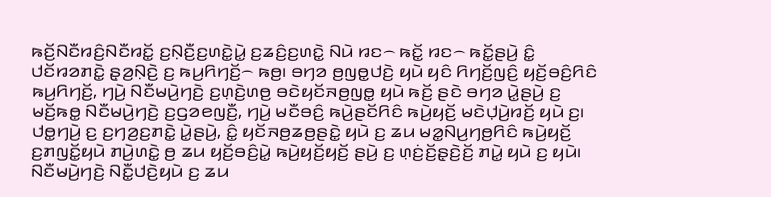ꤒꤢꤩ꤬ꤡꤢꤪꤙꤢꤨ꤬ꤡꤢꤪꤙꤢꤩ꤭ ꤢ꤬ꤡ꤫ꤢꤪ꤬ꤢ꤬ꤛꤢꤧ꤭ꤣꤧ꤭ ꤢ꤬ꤘꤢꤨ꤬ꤢ꤬ꤛꤢꤧ꤭ ꤡꤣꤧ ꤙꤢ꤮ ꤒꤢꤩ꤭ ꤙꤢ꤮ ꤒꤢꤩ꤭ꤔꤣꤧ꤬ ꤢꤨ꤭ ꤓꤢꤩꤙꤤꤊꤢꤧ꤭ ꤔ꤫ꤤ꤬ꤡ꤫ꤢꤧ꤬ ꤢ꤬ ꤒꤣ꤬ꤖꤚꤢꤩ꤬꤮ ꤒꤥ꤬꤯ ꤋꤚꤤ ꤥ꤬ꤜꤥ꤭ꤓꤢꤧ꤬ ꤟꤣꤧ ꤟꤢꤨ ꤖꤚꤢꤩ꤬ꤜꤢꤨ꤬ ꤟꤢꤩ꤬ꤋꤢꤨ꤬ꤖꤢꤨ ꤒꤣ꤬ꤖꤚꤢꤩ꤬, ꤚꤣꤧ꤬ ꤡꤢꤪꤗꤣꤧ꤬ꤚꤢꤧ꤬ ꤢ꤬ꤛ꤫ꤢꤧ꤬ꤛꤥ꤬ ꤋꤢꤧꤟꤢꤩꤏꤥ꤬ꤜꤥ꤭ ꤟꤣꤧ ꤒꤢꤩ꤬ ꤔꤢꤧ ꤋꤚꤤ ꤣꤧ꤭ꤔꤣꤧ꤬ ꤢ꤬ ꤗꤢꤩ꤬ꤒꤥ꤭ ꤡꤢꤪꤗꤣꤧ꤬ꤚꤢꤧ꤬ ꤢ꤬ꤞꤤꤕꤜꤢꤪ꤬, ꤚꤣꤧ꤬ ꤗꤢꤪꤋꤢꤨ꤬ ꤒꤣꤧ꤬ꤔꤢꤩꤖꤢꤨ ꤒꤣꤧ꤬ꤟꤢꤩ꤬ ꤗꤢꤧꤓ꤫ꤣꤧ꤬ꤙꤢꤩ꤬ ꤟꤣꤧ ꤢ꤬꤯ ꤓꤥ꤭ꤚꤣꤧ꤬ ꤢ꤬ ꤢ꤬ꤚꤤ꤬ꤢ꤬ꤊꤢꤧ꤭ ꤣꤧ꤭ꤔꤣꤧ꤬, ꤢꤨ꤭ ꤟꤢꤩꤏꤥ꤬ꤘꤥ꤬ꤔꤢꤧ꤭ ꤟꤣꤧ ꤢ꤬ ꤘꤣ ꤗꤤ꤭ꤡꤣ꤬ꤚꤥ꤬ꤖꤢꤨ ꤒꤣꤧ꤬ꤟꤢꤩ꤬ ꤢ꤬ꤊꤜꤢꤩ꤭ꤟꤣꤧ ꤊꤣꤧ꤬ꤛꤢꤧ꤭ ꤥ꤬ ꤘꤣ ꤟꤢꤩ꤬ꤋꤢꤨ꤬ꤣꤧ꤭ ꤒꤣꤧ꤬ꤟꤢꤩ꤬ꤟꤢꤩ꤬ ꤔꤣꤧ꤬ ꤢ꤬ ꤛ꤫ꤢꤦ꤬ꤢꤩ꤬ꤔ꤫ꤢꤧ꤬ꤢꤩ꤬ ꤊꤣꤧ꤭ ꤟꤣꤧ ꤢ꤬ ꤟꤣꤧ꤯ ꤡꤢꤪꤗꤣꤧ꤬ꤚꤢꤧ꤬ ꤡꤢꤪ꤭ꤓꤢꤧ꤬ꤟꤣꤧ ꤢ꤬ ꤘꤣ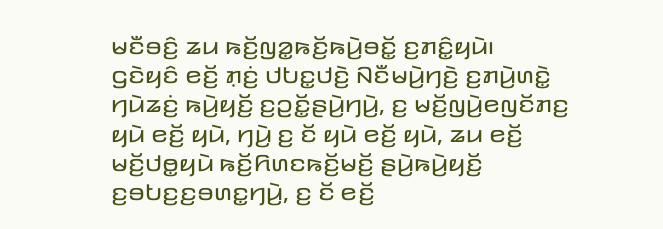ꤗꤢꤪꤋꤢꤨ꤬ ꤘꤣ ꤒꤢꤩ꤬ꤜꤤ꤭ꤒꤢꤩ꤬ꤒꤣꤧ꤬ꤋꤢꤩ꤭ ꤢ꤬ꤊꤢꤨ꤭ꤟꤣꤧ꤯
ꤞꤢꤧꤟꤢꤨ ꤕꤢꤩ꤬ ꤊ꤫ꤢꤦ꤬ ꤓꤝꤢ꤭ꤓꤢꤧ꤬ ꤡꤢꤪꤗꤣꤧ꤬ꤚꤢꤧ꤬ ꤢ꤬ꤊꤣꤧ꤬ꤛꤢꤧ꤭ ꤚꤣꤧꤘꤢꤦ꤬ ꤒꤣꤧ꤬ꤟꤢꤩ꤬ ꤢ꤬ꤑꤢꤩ꤭ꤔꤣꤧ꤬ꤚꤣꤧ꤬, ꤢ꤬ ꤗꤢꤩ꤬ꤜꤣꤧ꤬ꤕꤜꤢꤩꤊꤢ꤬ ꤟꤣꤧ ꤕꤢꤩ꤬ ꤟꤣꤧ, ꤚꤣꤧ꤬ ꤢ꤬ ꤢꤩ ꤟꤣꤧ ꤕꤢꤩ꤬ ꤟꤣꤧ, ꤘꤣ ꤕꤢꤩ꤬ ꤗꤢꤩ꤬ꤓꤥ꤭ꤟꤣꤧ ꤒꤢꤩ꤬ꤖꤛꤢꤒꤢꤩ꤬ꤗꤢꤩ꤬ ꤔꤣꤧ꤬ꤒꤣꤧ꤬ꤟꤢꤩ꤬ ꤢ꤬ꤋꤝꤢ꤬ꤢ꤬ꤋꤛꤢ꤭ꤚꤣꤧ꤬, ꤢ꤬ ꤢꤩ ꤕꤢꤩ꤬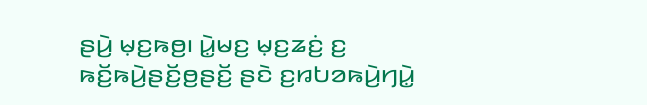ꤔꤣꤧ꤬ ꤗ꤫ꤢ꤬ꤒꤥ꤬꤯ ꤣꤧ꤭ꤗꤢ꤬ ꤗ꤫ꤢ꤬ꤘꤢꤦ꤬ ꤢ꤬ ꤒꤢꤩ꤬ꤒꤣꤧ꤬ꤔꤢꤩ꤬ꤥ꤬ꤔꤢꤩ꤬ ꤔꤢꤧ ꤢ꤬ꤙꤝꤤꤒꤣꤧ꤬ꤚꤣꤧ꤭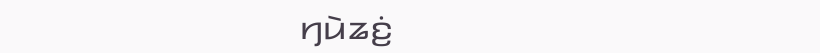ꤚꤣꤧꤘꤢꤦ꤬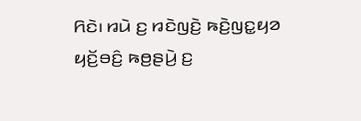ꤖꤢꤧ꤯ ꤙꤣꤧ ꤢ꤬ ꤙꤢꤧꤜꤢꤧ꤬ ꤒꤢꤧ꤬ꤜꤢ꤭ꤟꤤ ꤟꤢꤩ꤬ꤋꤢꤨ꤬ ꤒꤥ꤬ꤔꤣꤧ꤬ ꤢ꤬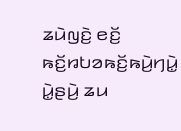ꤘꤣꤧꤜꤢꤧ꤬ ꤕꤢꤩ꤬ ꤒꤢꤩ꤬ꤙꤝꤤꤒꤢꤩ꤬ꤒꤣꤧ꤬ꤚꤣꤧ꤭ ꤣꤧ꤭ꤔꤣꤧ꤬ ꤘꤣ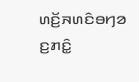ꤛꤢꤩ꤬ꤏꤛꤢꤨꤋꤚꤤ ꤢ꤬ꤊꤢꤨ꤭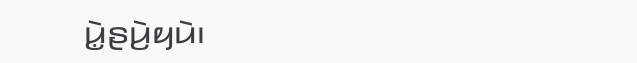ꤣꤧ꤭ꤔꤣꤧ꤬ꤟꤣꤧ꤯